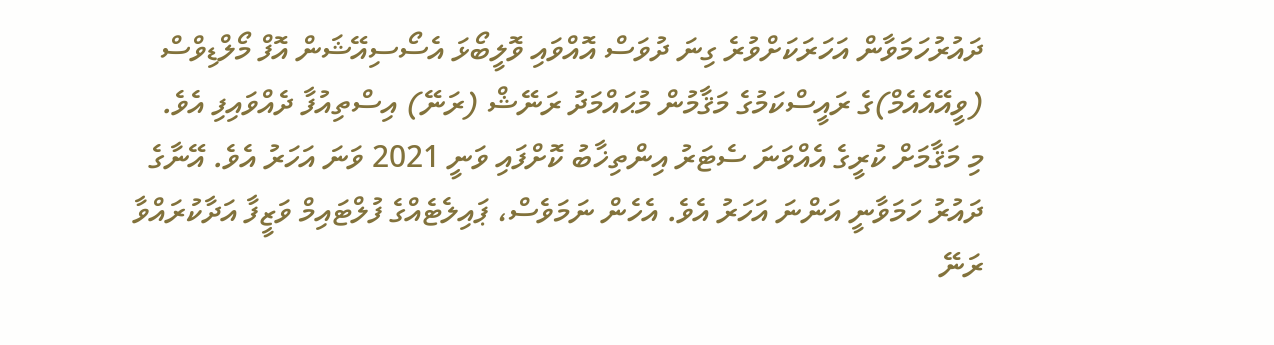ދައުރުހަމަވާން އަހަރަކަށްވުރެ ގިނަ ދުވަސް އޮއްވައި ވޮލީބޯޅަ އެސޯސިއޭޝަން އޮފް މޯލްޑިވްސް (ވީއޭއެއެމް)ގެ ރައީސްކަމުގެ މަޤާމުން މުޙައްމަދު ރަނޭޝް (ރަނޭ) އިސްތިއުފާ ދެއްވައިފި އެވެ.
މި މަޤާމަށް ކުރީގެ އެއްވަނަ ސެޓަރު އިންތިޚާބު ކޮށްފައި ވަނީ 2021 ވަނަ އަހަރު އެވެ. އޭނާގެ ދައުރު ހަމަވާނީ އަންނަ އަހަރު އެވެ. އެހެން ނަމަވެސް، ޕައިލެޓެއްގެ ފުލްޓައިމް ވަޒީފާ އަދާކުރައްވާ ރަނޭ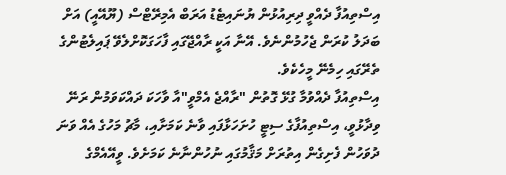އިސްތިއުފާ ދެއްވީ ދިރިއުޅުން ޔުނައިޓެޑު އަރަބް އެމިރޭޓްސް (ޔޫއޭއީ) އަށް ބަދަލު ކުރަން ޖެހުމުންނެވެ. އޭނާ އަކީ ރާއްޖޭގައި ފާހަގަކޮށްލެވޭ ޕައިލެޓުންގެ ތެރޭގައި ހިމެނޭ މީހެކެވެ.
އިސްތިއުފާ ދެއްވުމާ ގުޅޭ ގޮތުން "ރާއްޖެ އެމްވީ"އާ ވާހަކަ ދައްކަވަމުން ރަނޭ ވިދާޅުވީ، އިސްތިއުފާގެ ސިޓީ ހުށަހަޅާފައި ވާނެ ކަމަށާއި، މާޗު މަހުގެ އެއް ވަނަ ދުވަހުން ފެށިގެން އިތުރަށް މަޤާމުގައި ނުހުންނާނެ ކަމަށެވެ. ވީއޭއެމްގެ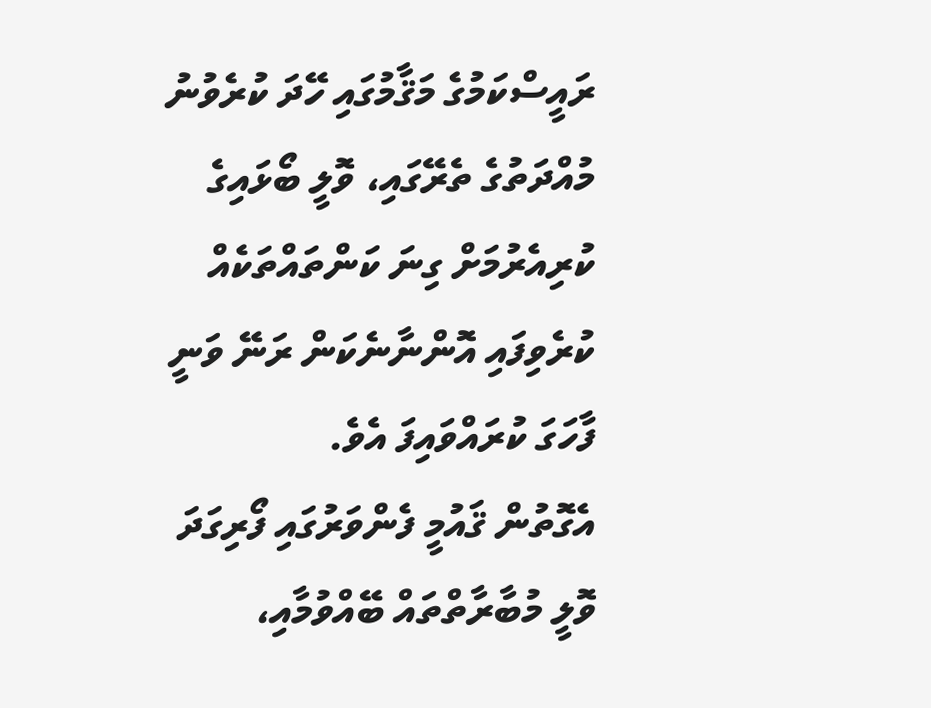ރައީސްކަމުގެ މަޤާމުގައި ހޭދަ ކުރެވުނު މުއްދަތުގެ ތެރޭގައި، ވޮލީ ބޯޅައިގެ ކުރިއެރުމަށް ގިނަ ކަންތައްތަކެއް ކުރެވިފައި އޮންނާނެކަން ރަނޭ ވަނީ ފާހަގަ ކުރައްވައިފަ އެވެ.
އެގޮތުން ޤައުމީ ފެންވަރުގައި ފޯރިގަދަ ވޮލީ މުބާރާތްތައް ބޭއްވުމާއި،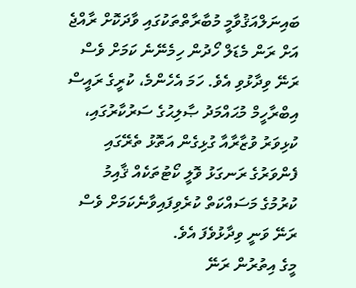ބައިނަލްއަޤުވާމީ މުބާރާތްތަކުގައި ވާދަކޮށް ރާއްޖެ އަށް ރަން މެޑަލް ހޯދުން ހިމެނޭނެ ކަމަށް ވެސް ރަނޭ ވިދާޅުވި އެވެ. ހަމަ އެހެންމެ، ކުރީގެ ރައީސް އިބްރާހީމް މުޙައްމަދު ޞާލިޙުގެ ސަރުކާރުގައި، ކުޅިވަރު ވުޒާރާއާ ގުޅިގެން އަތޮޅު ތެރޭގައި ފެންވަރުގެ ރަނގަޅު ވޮލީ ކޯޓުތަކެއް ޤާއިމު ކުރުމުގެ މަސައްކަތް ކުރެވިފައިވާނެކަމަށް ވެސް ރަނޭ ވަނީ ވިދާޅުވެފަ އެވެ.
މީގެ އިތުރުން ރަނޭ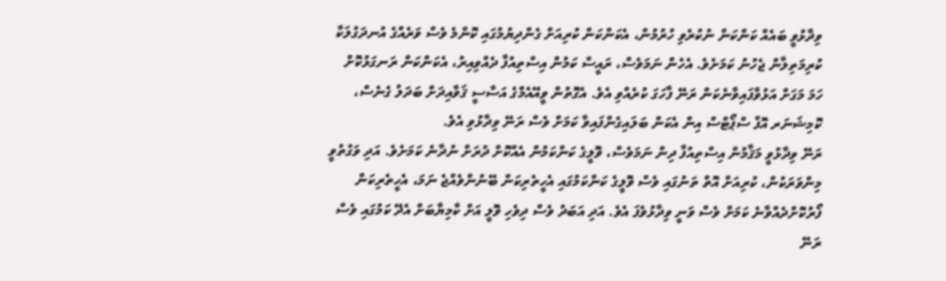ވިދާޅުވީ ބައެއް ކަންކަން ނުކުރެވި ހުރުމުން، އެކަންކަން ކުރިއަށް ގެންދިޔުމުގައި ކޮންމެ ވެސް ވަރެއްގެ އުނދަގުލަކާ ކުރިމަތިލާން ޖެހުނު ކަމަށެވެ. އެހެން ނަމަވެސް، ރައީސް ކަމުން އިސްތިއުފާ ދެއްވިއިރު، އެކަންކަން ރަނގަޅުކޮށް ހަމަ މަގަށް އަޅުވާފައިވާނެކަން ރަނޭ ފާހަގަ ކުރެއްވި އެވެ. އެގޮތުން ވީއޭއެމްގެ އަސާސީ ޤަވާއިދަށް ބަދަލު ގެނެސް، ކޮމިޝަނަރ އޮފް ސްޕޯޓްސް އިން އެކަން ބަލައިގެންފައިވާ ކަމަށް ވެސް ރަނޭ ވިދާޅުވި އެވެ.
ރަނޭ ވިދާޅުވީ މަޤާމުން އިސްތިއުފާ ދިން ނަމަވެސް، ވޮލީގެ ކަންކަމުން އެއްކޮށް ދުރަށް ނުދާނެ ކަމަށެވެ. އަދި ވަގުތުވީ މިންވަރަކުން، ކުރިއަށް އޮތް ތަނުގައި ވެސް ވޮލީގެ ކަންކަމުގައި އެހީތެރިކަން ބޭނުންވެއްޖެ ނަމަ، އެހީތެރިކަން ފޯރުކޮށްދެއްވާނެ ކަމަށް ވެސް ވަނީ ވިދާޅުވެފަ އެވެ. އަދި އަބަދު ވެސް ދިވެހި ވޮލީ އަށް ކާމިޔާބަށް އެދޭ ކަމުގައި ވެސް ރަނޭ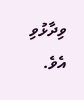ވިދާޅުވި އެވެ.